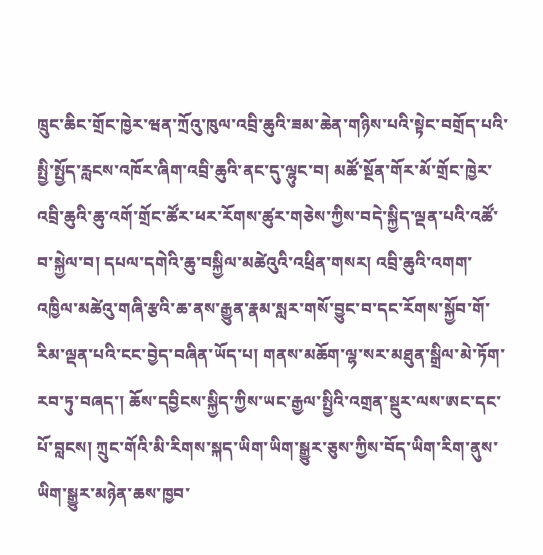ཁྲུང་ཆིང་གྲོང་ཁྱེར་ཝན་ཀྲོའུ་ཁུལ་འབྲི་ཆུའི་ཟམ་ཆེན་གཉིས་པའི་སྟེང་བགྲོད་པའི་སྤྱི་སྤྱོད་རླངས་འཁོར་ཞིག་འབྲི་ཆུའི་ནང་དུ་ལྷུང་བ། མཚོ་སྔོན་གོར་མོ་གྲོང་ཁྱེར་འབྲི་ཆུའི་ཆུ་འགོ་གྲོང་ཚོར་ཕར་རོགས་ཚུར་གཅེས་ཀྱིས་བདེ་སྐྱིད་ལྡན་པའི་འཚོ་བ་སྐྱེལ་བ། དཔལ་དགེའི་ཆུ་བསྐྱིལ་མཚེའུའི་འཕྲིན་གསར། འབྲི་ཆུའི་འགག་འཁྱིལ་མཚེའུ་གཞི་རྩའི་ཆ་ནས་རྒྱུན་རྣམ་སླར་གསོ་བྱུང་བ་དང་རོགས་སྐྱོབ་གོ་རིམ་ལྡན་པའི་ངང་བྱེད་བཞིན་ཡོད་པ། གནས་མཆོག་ལྷ་སར་མཐུན་སྒྲིལ་མེ་ཏོག་རབ་ཏུ་བཞད་། ཆོས་དབྱིངས་སྐྱིད་ཀྱིས་ཡང་རྒྱལ་སྤྱིའི་འགྲན་སྡུར་ལས་ཨང་དང་པོ་བླངས། ཀྲུང་གོའི་མི་རིགས་སྐད་ཡིག་ཡིག་སྒྱུར་ཅུས་ཀྱིས་བོད་ཡིག་རིག་ནུས་ཡིག་སྒྱུར་མཉེན་ཆས་ཁྱབ་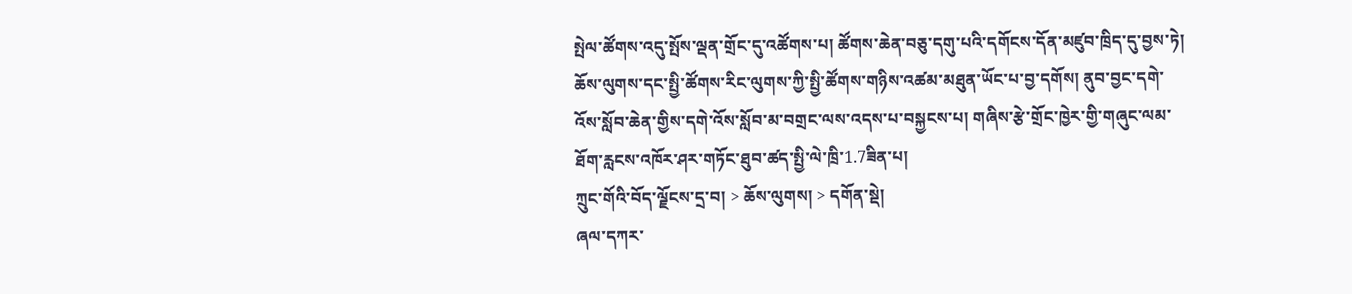སྤེལ་ཚོགས་འདུ་སྤོས་ལྡན་གྲོང་དུ་འཚོགས་པ། ཚོགས་ཆེན་བཅུ་དགུ་པའི་དགོངས་དོན་མཛུབ་ཁྲིད་དུ་བྱས་ཏེ། ཆོས་ལུགས་དང་སྤྱི་ཚོགས་རིང་ལུགས་ཀྱི་སྤྱི་ཚོགས་གཉིས་འཚམ་མཐུན་ཡོང་པ་བྱ་དགོས། ནུབ་བྱང་དགེ་འོས་སློབ་ཆེན་གྱིས་དགེ་འོས་སློབ་མ་བགྲང་ལས་འདས་པ་བསྐྱངས་པ། གཞིས་རྩེ་གྲོང་ཁྱེར་གྱི་གཞུང་ལམ་ཐོག་རླངས་འཁོར་ཤར་གཏོང་ཐུབ་ཚད་སྤྱི་ལེ་ཁྲི་1.7ཟིན་པ།
ཀྲུང་གོའི་བོད་ལྗོངས་དྲ་བ། > ཆོས་ལུགས། > དགོན་སྡེ།
ཞལ་དཀར་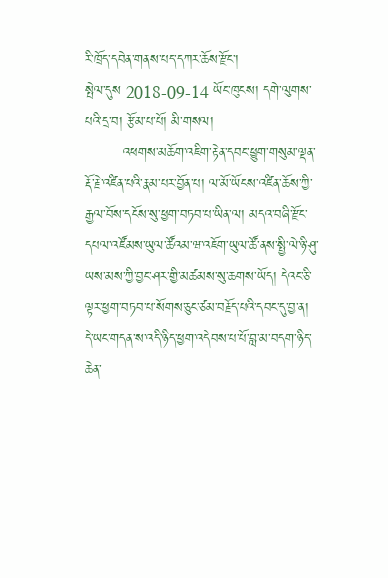རི་ཁྲོད་དབེན་གནས་པད་དཀར་ཆོས་རྫོང་།
སྤེལ་དུས 2018-09-14 ཡོང་ཁུངས། དགེ་ལུགས་པའི་དྲ་བ། རྩོམ་པ་པོ། མི་གསལ།
        འཕགས་མཆོག་འཇིག་རྟེན་དབང་ཕྱུག་གསུམ་ལྡན་རྡོ་རྗེ་འཛིན་པའི་རྣམ་པར་བྱོན་པ། ལ་མོ་ཡོངས་འཛིན་ཆོས་ཀྱི་རྒྱལ་བོས་དངོས་སུ་ཕྱག་བཏབ་པ་ཡིན་ལ། མདའ་བཞི་རྫོང་དཔལ་འཛོམས་ཡུལ་ཚོའམ་ཝ་འཇོག་ཡུལ་ཚོ་ནས་སྤྱི་ལེ་ཉི་ཤུ་ཡས་མས་ཀྱི་བྱང་ཤར་གྱི་མཚམས་སུ་ཆགས་ཡོད། དེའང་ཅི་ལྟར་ཕྱག་བཏབ་པ་སོགས་ཅུང་ཙམ་བརྗོད་པའི་དབང་དུ་བྱ་ན། དེ་ཡང་གདན་ས་འདི་ཉིད་ཕྱག་འདེབས་པ་པོ་བླ་མ་བདག་ཉིད་ཆེན་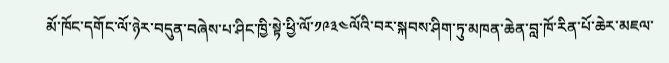མོ་ཁོང་དགོང་ལོ་ཉེར་བདུན་བཞེས་པ་ཤིང་ཁྱི་སྟེ་ཕྱི་ལོ་༡༩༣༤ལོའི་བར་སྐབས་ཤིག་ཏུ་མཁན་ཆེན་བླ་ཁོ་རིན་པོ་ཆེར་མཇལ་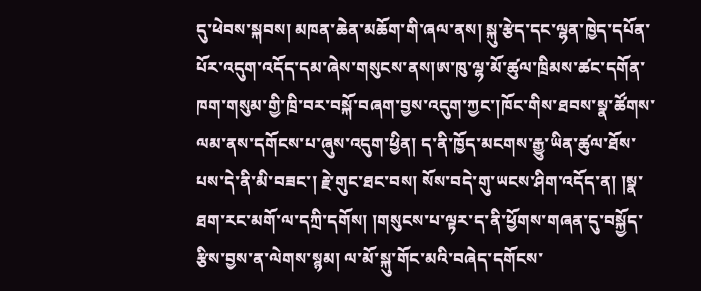དུ་ཕེབས་སྐབས། མཁན་ཆེན་མཆོག་གི་ཞལ་ནས། སྐུ་རྩེད་དང་ལྷན་ཁྱེད་དཔོན་པོར་འདུག་འདོད་དམ་ཞེས་གསུངས་ནས།ཨ་ཁུ་ལྷ་མོ་ཚུལ་ཁྲིམས་ཚང་དགོན་ཁག་གསུམ་གྱི་ཁྲི་བར་བསྐོ་བཞག་བྱས་འདུག་ཀྱང་།ཁོང་གིས་ཐབས་སྣ་ཚོགས་ལམ་ནས་དགོངས་པ་ཞུས་འདུག་ཕྱིན། ད་ནི་ཁྱོད་མངགས་རྒྱུ་ཡིན་ཚུལ་ཐོས་པས་དེ་ནི་མི་བཟང་། རྗེ་གུང་ཐང་བས། སོས་བདེ་གུ་ཡངས་ཤིག་འདོད་ན། །སྣ་ཐག་རང་མགོ་ལ་དཀྲི་དགོས། །གསུངས་པ་ལྟར་ད་ནི་ཕྱོགས་གཞན་དུ་བསྐྱོད་རྩིས་བྱས་ན་ལེགས་སྙམ། ལ་མོ་སྐུ་གོང་མའི་བཞེད་དགོངས་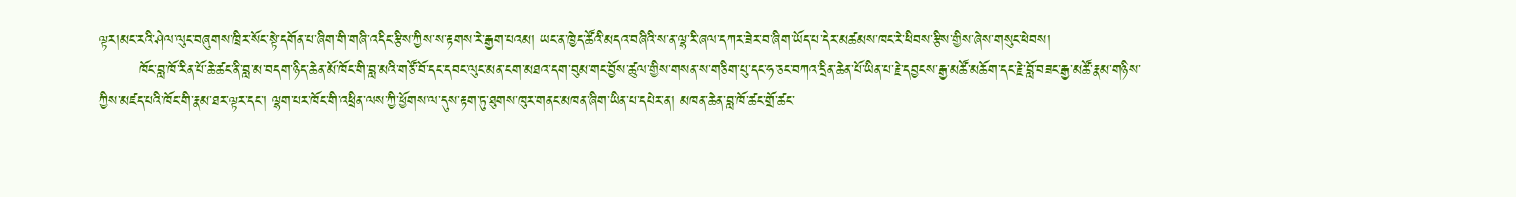ལྟར།མང་རའི་ཤེལ་ལུང་བཞུགས་ཁྲིར་སོང་སྟེ་དགོན་པ་ཞིག་གི་གཞི་འདིང་རྩིས་ཀྱིས་ས་རྟགས་རེ་རྒྱག་པའམ། ཡང་ན་ཁྱེད་ཚོའི་མདའ་བཞིའི་ས་ན་ལྷ་རི་ཞལ་དཀར་ཟེར་བ་ཞིག་ཡོད་པ་དེར་མཚམས་ཁང་རེ་ཕིབས་རྩིས་གྱིས་ཞེས་གསུང་ཕེབས།
        ཁོང་བླ་ཁོ་རིན་པོ་ཆེ་ཚང་ནི་བླ་མ་བདག་ཉིད་ཆེན་མོ་ཁོང་གི་བླ་མའི་གཙོ་བོ་དང་དབང་ལུང་མན་ངག་མཐའ་དག་བུམ་གང་བྱོས་ཚུལ་གྱིས་གསན་ས་གཅིག་པུ་དང་ཧ་ཅང་བཀའ་དྲིན་ཆེན་པོ་ཡིན་པ་རྗེ་དབྱངས་རྒྱ་མཚོ་མཆོག་དང་རྗེ་བློ་བཟང་རྒྱ་མཚོ་རྣམ་གཉིས་ཀྱིས་མཛད་པའི་ཁོང་གི་རྣམ་ཐར་ལྟར་དང་། ལྷག་པར་ཁོང་གི་འཕྲིན་ལས་ཀྱི་ཕྱོགས་ལ་དུས་རྟག་ཏུ་ཐུགས་ཁུར་གནང་མཁན་ཞིག་ཡིན་པ་དཔེར་ན། མཁན་ཆེན་བླ་ཁོ་ཚང་གྲོ་ཚང་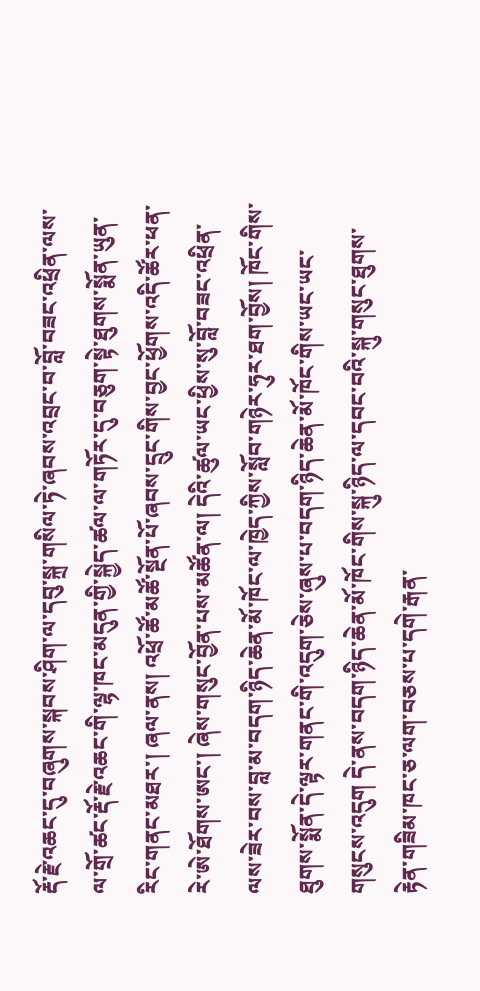རྡོ་རྗེ་འཆང་དུ་བཞུགས་སྐབས་ཤིག་ལ་དབུ་སྐྲ་གསིལ་ཏེ་ཞབས་འབྲང་བ་བློ་བཟང་འཕྲིན་ལས་ལ་གྲོ་ཚང་རྡོ་རྗེ་འཆང་གི་ལྷ་ཁང་མདུན་གྱི་སྐྱེད་ཚལ་ལ་གཏོར་དུ་བཅུག་སྟེ་ཐུགས་སྨོན་ཡུན་རིང་གནང་མཐར་། ཞལ་ནས། འཕྲོ་ཚོ་མཚོ་སྔོན་པོ་ཞབས་དྲུང་གིས་བྱང་ཕྱོགས་འདི་ཚོར་ཕན་རེ་ཨེ་ཐོགས་ཨང་། ཞེས་གསུང་བྱོན་པས་མཚོན་ལ། དེའི་ཚུལ་ཡང་ཕྱིས་སུ་བློ་བཟང་འཕྲིན་ལས་ཟེར་བས་བླ་མ་བདག་ཉིད་ཆེན་མོ་ཁོང་ལ་ཁྱེད་ཀྱིས་སློབ་གཉེར་ཧུར་ཐག་བྱོས། ཁོང་གིས་ཐུགས་སྨོན་དེ་ལྟར་གནང་གི་འདུག་ཅེས་ཞུས་པ་བདག་ཉིད་ཆེན་མོ་ཁོང་གིས་ཡང་ཡང་གསུངས་འདུག དེ་ནས་བདག་ཉིད་ཆེན་མོ་ཁོང་གིས་སྐུ་ཉིད་ལ་དབང་བའི་སྐུ་གསུང་ཐུགས་རྟེན་གཟིམ་ཁང་ཅ་ལག་བཅས་པ་དགེ་རྒན་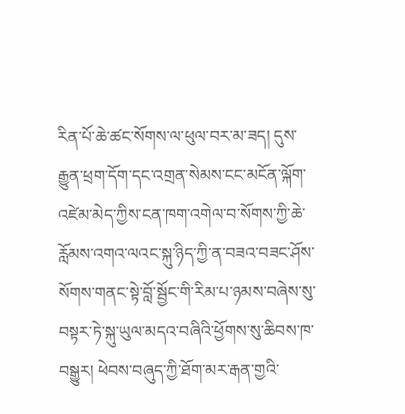རིན་པོ་ཆེ་ཚང་སོགས་ལ་ཕུལ་བར་མ་ཟད། དུས་རྒྱུན་ཕྲག་དོག་དང་འགྲན་སེམས་ངང་མངོན་ལྐོག་འཛེམ་མེད་ཀྱིས་ངན་ཁག་འགེལ་བ་སོགས་ཀྱི་ཆེ་རློམས་འགའ་ལའང་སྐུ་ཉིད་ཀྱི་ན་བཟའ་བཟང་ཤོས་སོགས་གནང་སྟེ་བློ་སྦྱོང་གི་རིམ་པ་ཉམས་བཞེས་སུ་བསྟར་ཏེ་སྐུ་ཡུལ་མདའ་བཞིའི་ཕྱོགས་སུ་ཆིབས་ཁ་བསྒྱུར། ཕེབས་བཞུད་ཀྱི་ཐོག་མར་རྒན་གྱའི་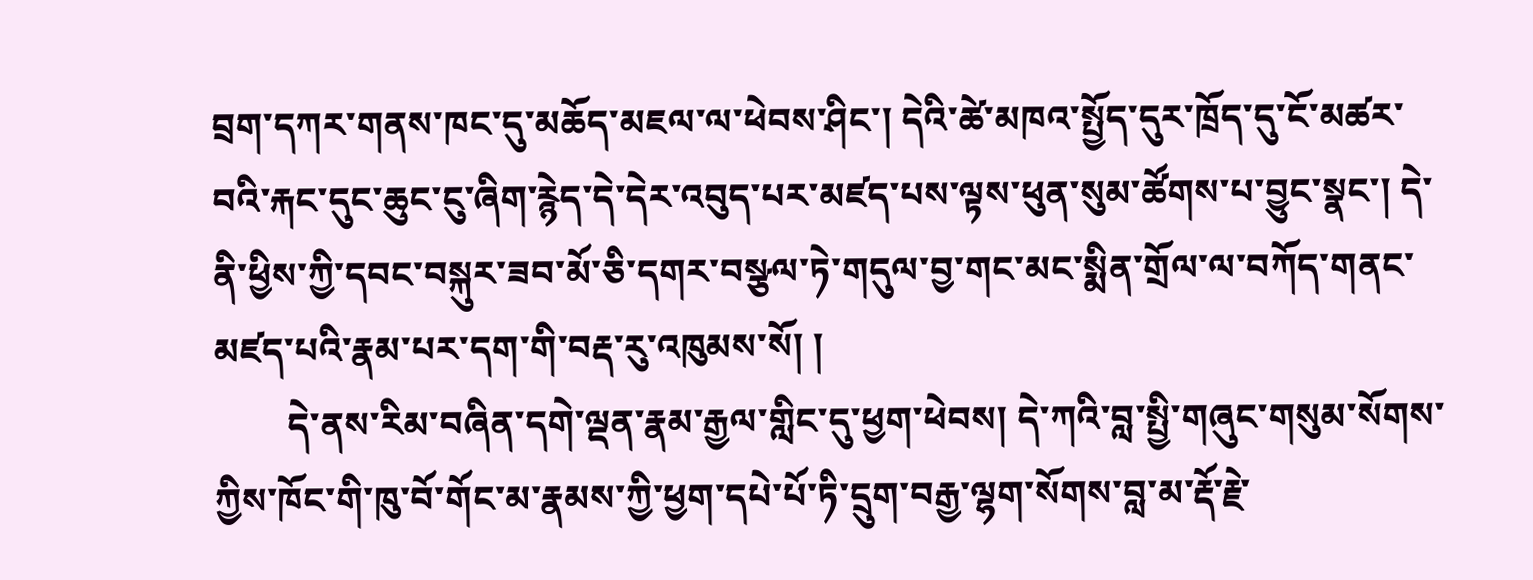བྲག་དཀར་གནས་ཁང་དུ་མཆོད་མཇལ་ལ་ཕེབས་ཤིང་། དེའི་ཚེ་མཁའ་སྤྱོད་དུར་ཁྲོད་དུ་ངོ་མཚར་བའི་རྐང་དུང་ཆུང་ངུ་ཞིག་རྙེད་དེ་དེར་འབུད་པར་མཛད་པས་ལྟས་ཕུན་སུམ་ཚོགས་པ་བྱུང་སྣང་། དེ་ནི་ཕྱིས་ཀྱི་དབང་བསྐུར་ཟབ་མོ་ཅི་དགར་བསྩལ་ཏེ་གདུལ་བྱ་གང་མང་སྨིན་གྲོལ་ལ་བཀོད་གནང་མཛད་པའི་རྣམ་པར་དག་གི་བརྡ་རུ་འཁུམས་སོ། །
        དེ་ནས་རིམ་བཞིན་དགེ་ལྡན་རྣམ་རྒྱལ་གླིང་དུ་ཕྱག་ཕེབས། དེ་ཀའི་བླ་སྤྱི་གཞུང་གསུམ་སོགས་ཀྱིས་ཁོང་གི་ཁུ་བོ་གོང་མ་རྣམས་ཀྱི་ཕྱག་དཔེ་པོ་ཏི་དྲུག་བརྒྱ་ལྷག་སོགས་བླ་མ་རྡོ་རྗེ་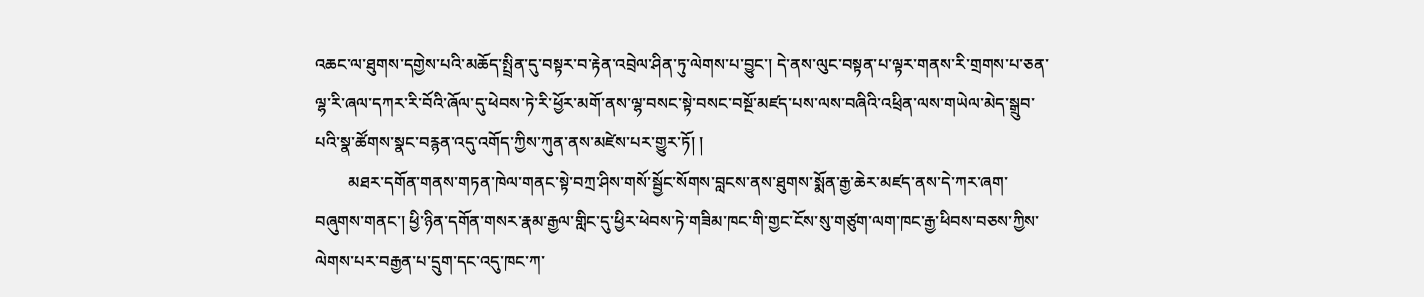འཆང་ལ་ཐུགས་དགྱེས་པའི་མཆོད་སྤྲིན་དུ་བསྟར་བ་རྟེན་འབྲེལ་ཤིན་ཏུ་ལེགས་པ་བྱུང་། དེ་ནས་ལུང་བསྟན་པ་ལྟར་གནས་རི་གྲགས་པ་ཅན་ལྷ་རི་ཞལ་དཀར་རི་བོའི་ཞོལ་དུ་ཕེབས་ཏེ་རི་ཕྱོར་མགོ་ནས་ལྷ་བསང་སྟེ་བསང་བསྔོ་མཛད་པས་ལས་བཞིའི་འཕྲིན་ལས་གཡེལ་མེད་སྒྲུབ་པའི་སྣ་ཚོགས་སྣང་བརྙན་འདུ་འགོད་ཀྱིས་ཀུན་ནས་མཛེས་པར་གྱུར་ཏོ། །
        མཐར་དགོན་གནས་གཏན་ཁེལ་གནང་སྟེ་བཀྲ་ཤིས་གསོ་སྦྱོང་སོགས་བླངས་ནས་ཐུགས་སྨོན་རྒྱ་ཆེར་མཛད་ནས་དེ་ཀར་ཞག་བཞུགས་གནང་། ཕྱི་ཉིན་དགོན་གསར་རྣམ་རྒྱལ་གླིང་དུ་ཕྱིར་ཕེབས་ཏེ་གཟིམ་ཁང་གི་གྱང་ངོས་སུ་གཙུག་ལག་ཁང་རྒྱ་ཕིབས་བཅས་ཀྱིས་ལེགས་པར་བརྒྱན་པ་དྲུག་དང་འདུ་ཁང་ཀ་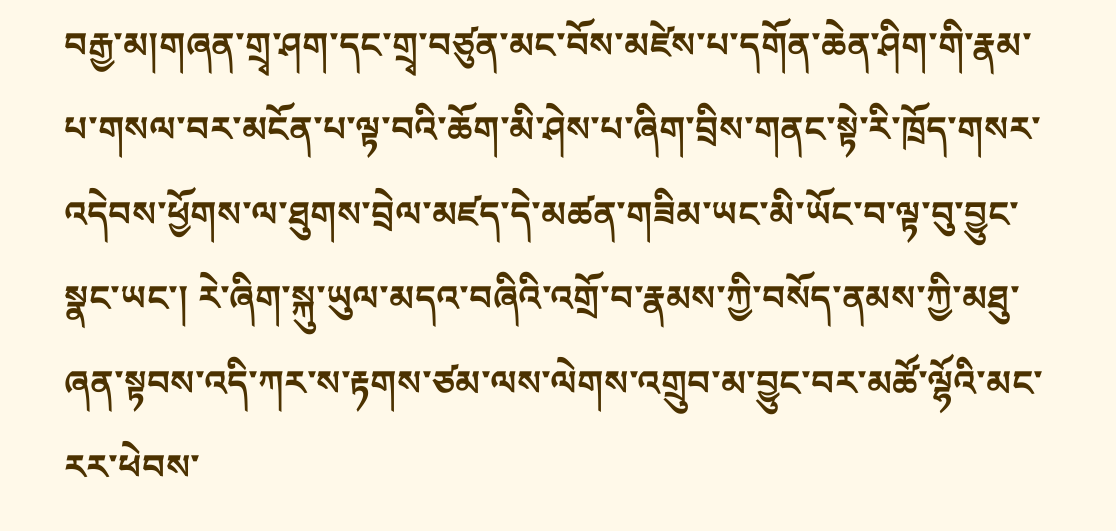བརྒྱ་མ།གཞན་གྲྭ་ཤག་དང་གྲྭ་བཙུན་མང་བོས་མཛེས་པ་དགོན་ཆེན་ཤིག་གི་རྣམ་པ་གསལ་བར་མངོན་པ་ལྟ་བའི་ཆོག་མི་ཤེས་པ་ཞིག་བྲིས་གནང་སྟེ་རི་ཁྲོད་གསར་འདེབས་ཕྱོགས་ལ་ཐུགས་བྲེལ་མཛད་དེ་མཚན་གཟིམ་ཡང་མི་ཡོང་བ་ལྟ་བུ་བྱུང་སྣང་ཡང་། རེ་ཞིག་སྐུ་ཡུལ་མདའ་བཞིའི་འགྲོ་བ་རྣམས་ཀྱི་བསོད་ནམས་ཀྱི་མཐུ་ཞན་སྟབས་འདི་ཀར་ས་རྟགས་ཙམ་ལས་ལེགས་འགྲུབ་མ་བྱུང་བར་མཚོ་ལྷོའི་མང་རར་ཕེབས་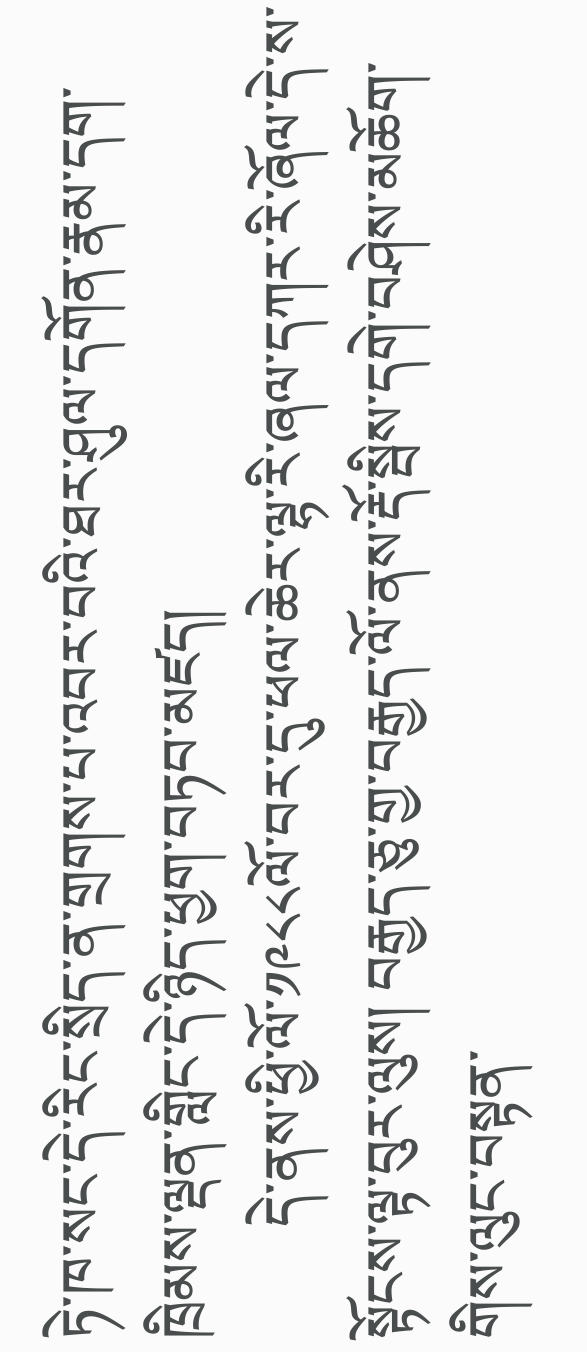ཏེ་ཁ་སང་དེ་རིང་སྲིད་ན་གྲགས་པ་འབར་བའི་ཐར་ཤུལ་དགོན་རྣམ་དག་ཁྲིམས་ལྡན་གླིང་དེ་ཉིད་ཕྱག་བཏབ་མཛད།
        དེ་ནས་ཕྱི་ལོ་༡༩༨༨ལོ་བར་དུ་ཕལ་ཆེར་ལྷ་རི་ཞལ་དཀར་རི་ཞོལ་དེ་ས་སྟོངས་ལྟ་བུར་ལུས། བརྒྱད་ཅུ་གྱ་བརྒྱད་ལོ་ནས་རྡོ་སྦིས་དགེ་བཤེས་མཆོག་གིས་ལུང་བསྟན་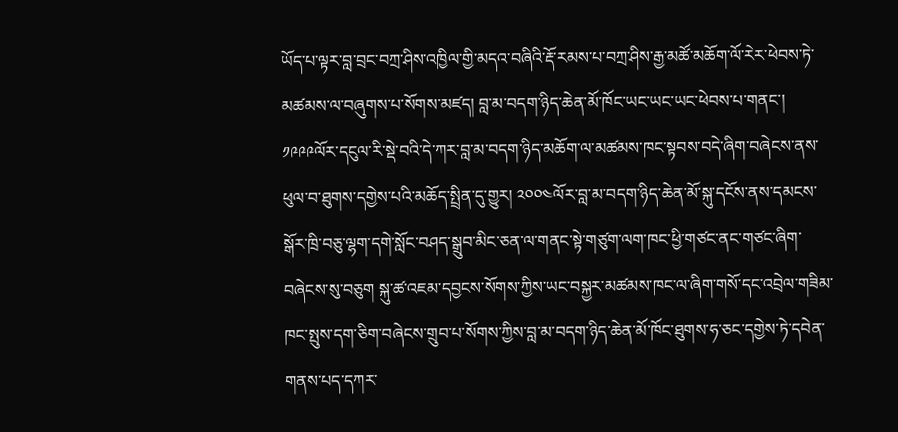ཡོད་པ་ལྟར་བླ་བྲང་བཀྲ་ཤིས་འཁྱིལ་གྱི་མདའ་བཞིའི་རྡོ་རམས་པ་བཀྲ་ཤིས་རྒྱ་མཚོ་མཆོག་ལོ་རེར་ཕེབས་ཏེ་མཚམས་ལ་བཞུགས་པ་སོགས་མཛད། བླ་མ་བདག་ཉིད་ཆེན་མོ་ཁོང་ཡང་ཡང་ཡང་ཕེབས་པ་གནང་། ༡༩༩༩ལོར་དངུལ་རི་སྡེ་བའི་དེ་ཀར་བླ་མ་བདག་ཉིད་མཆོག་ལ་མཚམས་ཁང་སྟབས་བདེ་ཞིག་བཞེངས་ནས་ཕུལ་བ་ཐུགས་དགྱེས་པའི་མཆོད་སྤྲིན་དུ་གྱུར། ༢༠༠༤ལོར་བླ་མ་བདག་ཉིད་ཆེན་མོ་སྐུ་དངོས་ནས་དམངས་སྒོར་ཁྲི་བཅུ་ལྷག་དགེ་སློང་བཤད་སྒྲུབ་མིང་ཅན་ལ་གནང་སྟེ་གཙུག་ལག་ཁང་ཕྱི་གཙང་ནང་གཙང་ཞིག་བཞེངས་སུ་བཅུག སྐུ་ཚ་འཇམ་དབྱངས་སོགས་ཀྱིས་ཡང་བསྐྱར་མཚམས་ཁང་ལ་ཞིག་གསོ་དང་འབྲེལ་གཟིམ་ཁང་སྤུས་དག་ཅིག་བཞེངས་གྲུབ་པ་སོགས་ཀྱིས་བླ་མ་བདག་ཉིད་ཆེན་མོ་ཁོང་ཐུགས་ཧ་ཅང་དགྱེས་ཏེ་དབེན་གནས་པད་དཀར་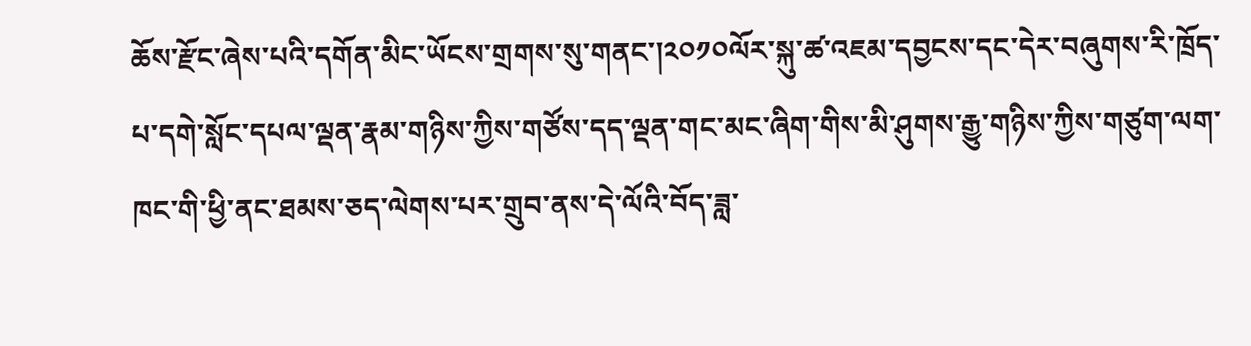ཆོས་རྫོང་ཞེས་པའི་དགོན་མིང་ཡོངས་གྲགས་སུ་གནང་།༢༠༡༠ལོར་སྐུ་ཚ་འཇམ་དབྱངས་དང་དེར་བཞུགས་རི་ཁྲོད་པ་དགེ་སློང་དཔལ་ལྡན་རྣམ་གཉིས་ཀྱིས་གཙོས་དད་ལྡན་གང་མང་ཞིག་གིས་མི་ཤུགས་རྒྱུ་གཉིས་ཀྱིས་གཙུག་ལག་ཁང་གི་ཕྱི་ནང་ཐམས་ཅད་ལེགས་པར་གྲུབ་ནས་དེ་ལོའི་བོད་ཟླ་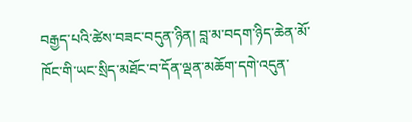བརྒྱད་པའི་ཚེས་བཟང་བདུན་ཉིན། བླ་མ་བདག་ཉིད་ཆེན་མོ་ཁོང་གི་ཡང་སྲིད་མཐོང་བ་དོན་ལྡན་མཆོག་དགེ་འདུན་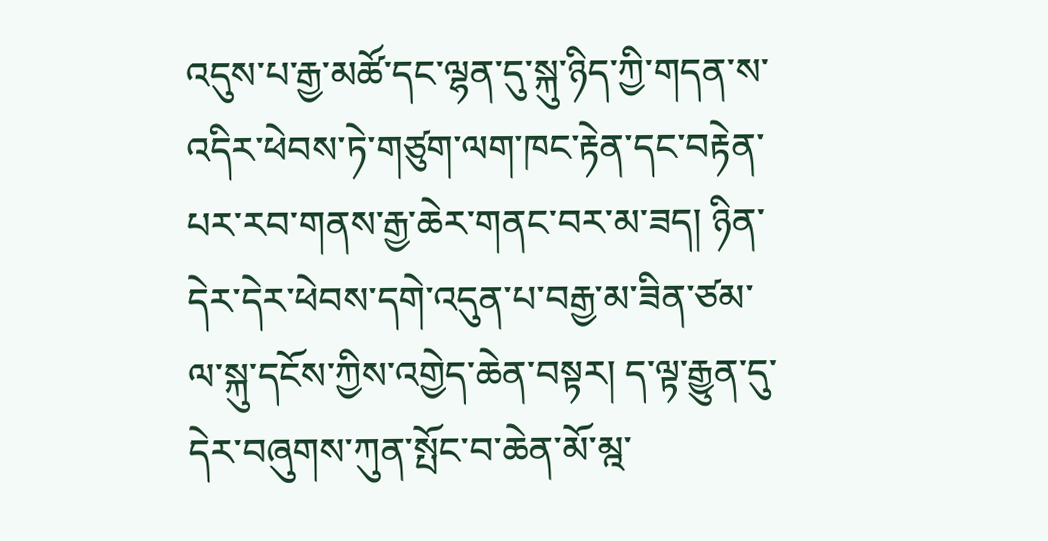འདུས་པ་རྒྱ་མཚོ་དང་ལྷན་དུ་སྐུ་ཉིད་ཀྱི་གདན་ས་འདིར་ཕེབས་ཏེ་གཙུག་ལག་ཁང་རྟེན་དང་བརྟེན་པར་རབ་གནས་རྒྱ་ཆེར་གནང་བར་མ་ཟད། ཉིན་དེར་དེར་ཕེབས་དགེ་འདུན་པ་བརྒྱ་མ་ཟིན་ཙམ་ལ་སྐུ་དངོས་ཀྱིས་འགྱེད་ཆེན་བསྟར། ད་ལྟ་རྒྱུན་དུ་དེར་བཞུགས་ཀུན་སྤོང་བ་ཆེན་མོ་མྰ་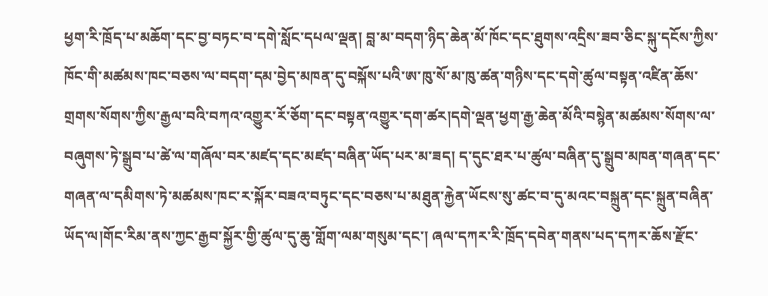ཕྱག་རི་ཁྲོད་པ་མཆོག་དང་བྱ་བཏང་བ་དགེ་སློང་དཔལ་ལྡན། བླ་མ་བདག་ཉིད་ཆེན་མོ་ཁོང་དང་ཐུགས་འདྲིས་ཟབ་ཅིང་སྐུ་དངོས་ཀྱིས་ཁོང་གི་མཚམས་ཁང་བཅས་ལ་བདག་དམ་བྱེད་མཁན་དུ་བསྐོས་པའི་ཨ་ཁུ་སོ་མ་ཁུ་ཚན་གཉིས་དང་དགེ་ཚུལ་བསྟན་འཛིན་ཆོས་གྲགས་སོགས་ཀྱིས་རྒྱལ་བའི་བཀའ་འགྱུར་རོ་ཅོག་དང་བསྟན་འགྱུར་དག་ཚར།དགེ་ལྡན་ཕྱག་རྒྱ་ཆེན་མོའི་བསྙེན་མཚམས་སོགས་ལ་བཞུགས་ཏེ་སྒྲུབ་པ་ཚེ་ལ་གཞོལ་བར་མཛད་དང་མཛད་བཞིན་ཡོད་པར་མ་ཟད། ད་དུང་ཐར་པ་ཚུལ་བཞིན་དུ་སྒྲུབ་མཁན་གཞན་དང་གཞན་ལ་དམིགས་ཏེ་མཚམས་ཁང་ར་སྐོར་བཟའ་བཏུང་དང་བཅས་པ་མཐུན་རྐྱེན་ཡོངས་སུ་ཚང་བ་དུ་མའང་བསྐྲུན་དང་སྐྲུན་བཞིན་ཡོད་ལ།གོང་རིམ་ནས་ཀྱང་རྒྱབ་སྐྱོར་གྱི་ཚུལ་དུ་ཆུ་གློག་ལམ་གསུམ་དང་། ཞལ་དཀར་རི་ཁྲོད་དབེན་གནས་པད་དཀར་ཆོས་རྫོང་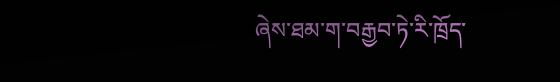ཞེས་ཐམ་ག་བརྒྱབ་ཏེ་རི་ཁྲོད་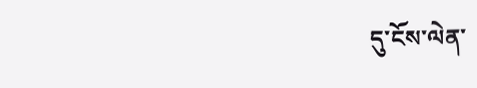དུ་ངོས་ལེན་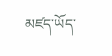མཛད་ཡོད་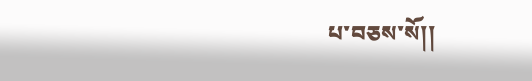པ་བཅས་སོ།།